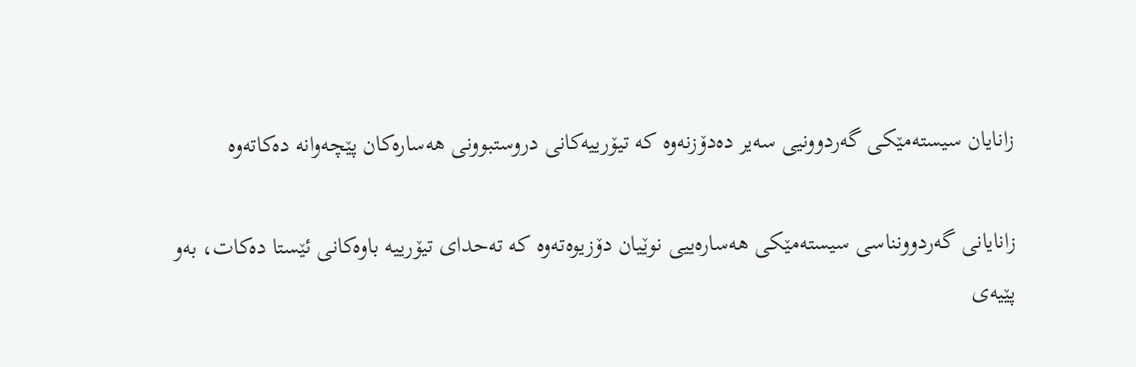زانایان سیستەمێکی گەردوونیی سەیر دەدۆزنەوە کە تیۆرییەکانی دروستبوونی هەسارەکان پێچەوانە دەکاتەوە

زانایانی گەردوونناسی سیستەمێکی هەسارەییی نوێیان دۆزیوەتەوە کە تەحدای تیۆرییە باوەکانی ئێستا دەکات، بەو پێیەی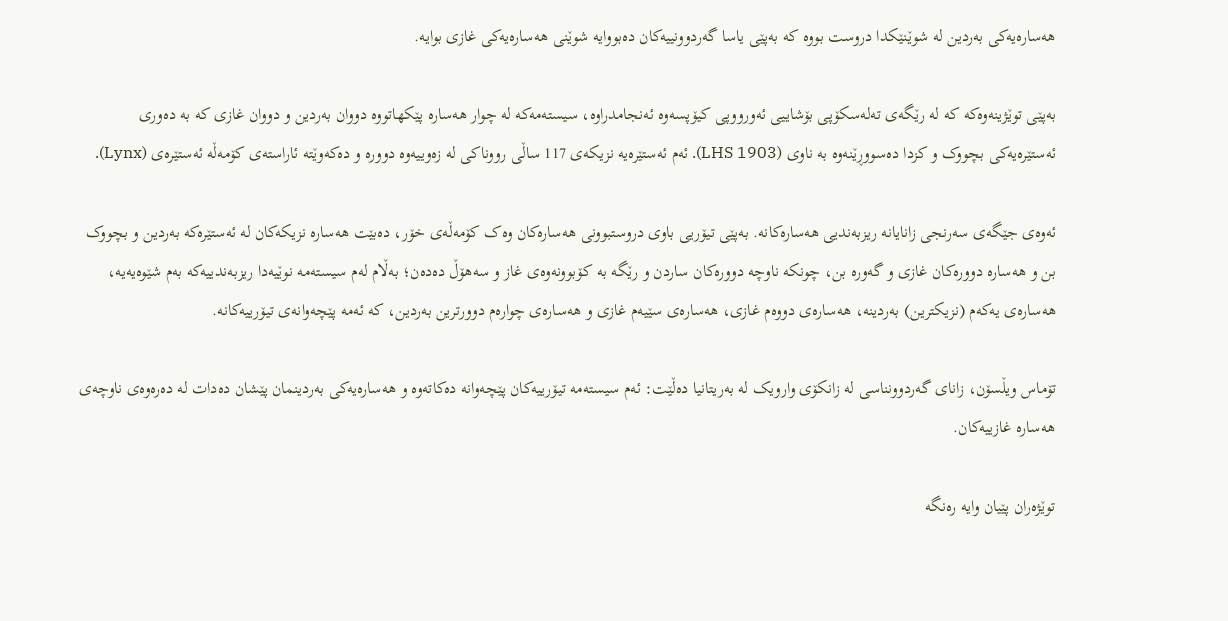هەسارەیەکی بەردین لە شوێنێکدا دروست بووە کە بەپێی یاسا گەردوونییەکان دەبووایە شوێنی هەسارەیەکی غازی بوایە.

بەپێی توێژینەوەکە کە لە رێگەی تەلەسکۆپی بۆشاییی ئەورووپی کیۆپسەوە ئەنجامدراوە، سیستەمەکە لە چوار هەسارە پێکهاتووە دووان بەردین و دووان غازی کە بە دەوری ئەستێرەیەکی بچووک و کزدا دەسووڕێنەوە بە ناوی (LHS 1903). ئەم ئەستێرەیە نزیکەی 117 ساڵی رووناکی لە زەوییەوە دوورە و دەکەوێتە ئاراستەی کۆمەڵە ئەستێرەی (Lynx).

ئەوەی جێگەی سەرنجی زانایانە ریزبەندیی هەسارەکانە. بەپێی تیۆریی باوی دروستبوونی هەسارەکان وەک کۆمەڵەی خۆر، دەبێت هەسارە نزیکەکان لە ئەستێرەکە بەردین و بچووک بن و هەسارە دوورەکان غازی و گەورە بن، چونکە ناوچە دوورەکان ساردن و رێگە بە کۆبوونەوەی غاز و سەهۆڵ دەدەن؛ بەڵام لەم سیستەمە نوێیەدا ریزبەندییەکە بەم شێوەیەیە، هەسارەی یەکەم (نزیکترین) بەردینە، هەسارەی دووەم غازی، هەسارەی سێیەم غازی و هەسارەی چوارەم دوورترین بەردین، کە ئەمە پێچەوانەی تیۆرییەکانە.

تۆماس ویڵسۆن، زانای گەردوونناسی لە زانکۆی وارویک لە بەریتانیا دەڵێت: ئەم سیستەمە تیۆرییەکان پێچەوانە دەکاتەوە و هەسارەیەکی بەردینمان پێشان دەدات لە دەرەوەی ناوچەی هەسارە غازییەکان.

توێژەران پێیان وایە رەنگە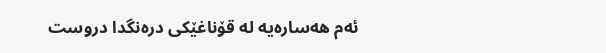ئەم هەسارەیە لە قۆناغێکی درەنگدا دروست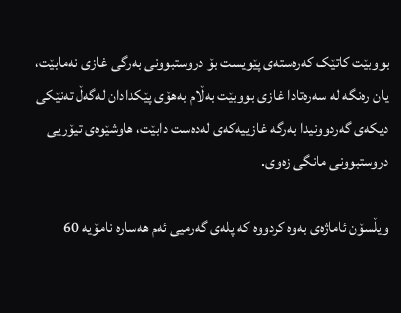بووبێت کاتێک کەرەستەی پێویست بۆ دروستبوونی بەرگی غازی نەمابێت، یان رەنگە لە سەرەتادا غازی بووبێت بەڵام بەهۆی پێکدادان لەگەڵ تەنێکی دیکەی گەردوونیدا بەرگە غازییەکەی لەدەست دابێت، هاوشێوەی تیۆریی دروستبوونی مانگی زەوی.

ویڵسۆن ئاماژەی بەوە کردووە کە پلەی گەرمیی ئەم هەسارە نامۆیە 60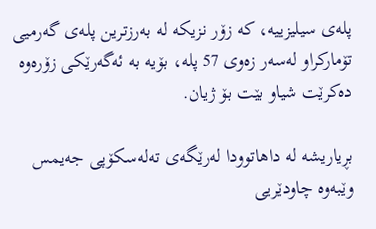پلەی سیلیزییە، کە زۆر نزیکە لە بەرزترین پلەی گەرمیی تۆمارکراو لەسەر زەوی 57 پلە، بۆیە بە ئەگەرێکی زۆرەوە دەکرێت شیاو بێت بۆ ژیان.

بڕیاریشە لە داهاتوودا لەرێگەی تەلەسکۆپی جەیمس وێبەوە چاودێریی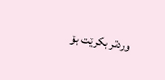وردتر بکرێت بۆ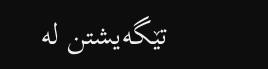تێگەیشتن لە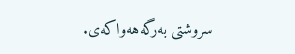سروشتی بەرگەهەواکەی.